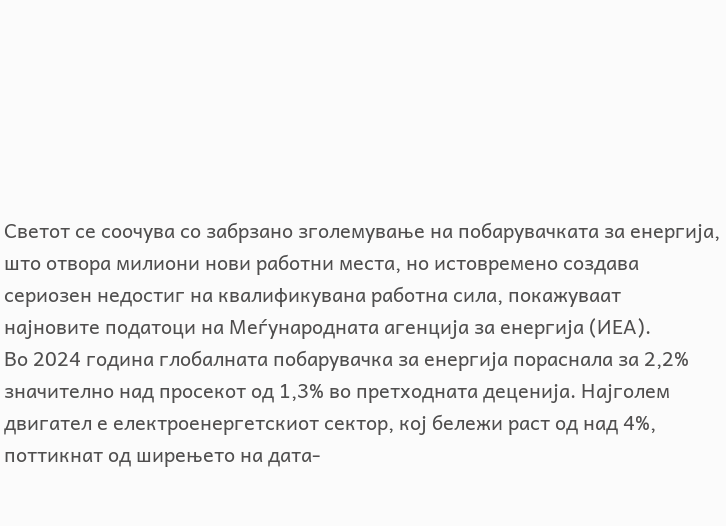Светот се соочува со забрзано зголемување на побарувачката за енергија, што отвора милиони нови работни места, но истовремено создава сериозен недостиг на квалификувана работна сила, покажуваат најновите податоци на Меѓународната агенција за енергија (ИЕА).
Во 2024 година глобалната побарувачка за енергија пораснала за 2,2% значително над просекот од 1,3% во претходната деценија. Најголем двигател е електроенергетскиот сектор, кој бележи раст од над 4%, поттикнат од ширењето на дата-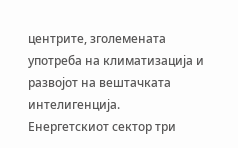центрите, зголемената употреба на климатизација и развојот на вештачката интелигенција.
Енергетскиот сектор три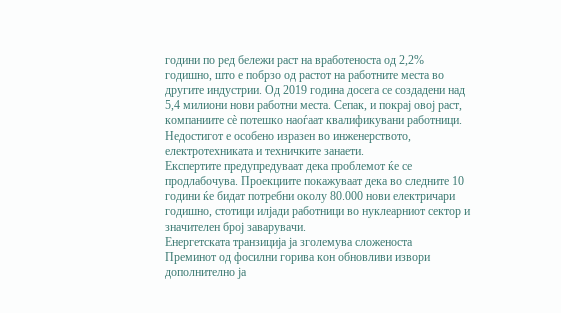години по ред бележи раст на вработеноста од 2,2% годишно, што е побрзо од растот на работните места во другите индустрии. Од 2019 година досега се создадени над 5,4 милиони нови работни места. Сепак, и покрај овој раст, компаниите сè потешко наоѓаат квалификувани работници. Недостигот е особено изразен во инженерството, електротехниката и техничките занаети.
Експертите предупредуваат дека проблемот ќе се продлабочува. Проекциите покажуваат дека во следните 10 години ќе бидат потребни околу 80.000 нови електричари годишно, стотици илјади работници во нуклеарниот сектор и значителен број заварувачи.
Енергетската транзиција ја зголемува сложеноста
Преминот од фосилни горива кон обновливи извори дополнително ја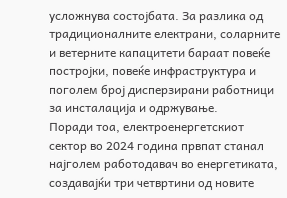усложнува состојбата. За разлика од традиционалните електрани, соларните и ветерните капацитети бараат повеќе постројки, повеќе инфраструктура и поголем број дисперзирани работници за инсталација и одржување.
Поради тоа, електроенергетскиот сектор во 2024 година првпат станал најголем работодавач во енергетиката, создавајќи три четвртини од новите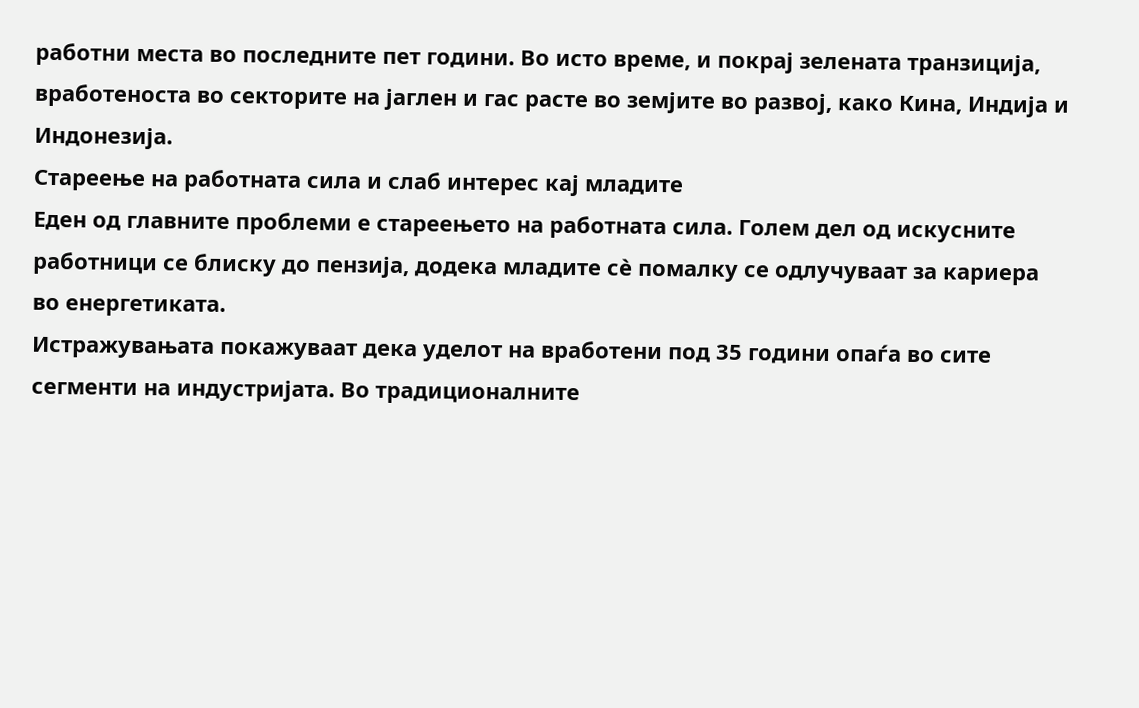работни места во последните пет години. Во исто време, и покрај зелената транзиција, вработеноста во секторите на јаглен и гас расте во земјите во развој, како Кина, Индија и Индонезија.
Стареење на работната сила и слаб интерес кај младите
Еден од главните проблеми е стареењето на работната сила. Голем дел од искусните работници се блиску до пензија, додека младите сè помалку се одлучуваат за кариера во енергетиката.
Истражувањата покажуваат дека уделот на вработени под 35 години опаѓа во сите сегменти на индустријата. Во традиционалните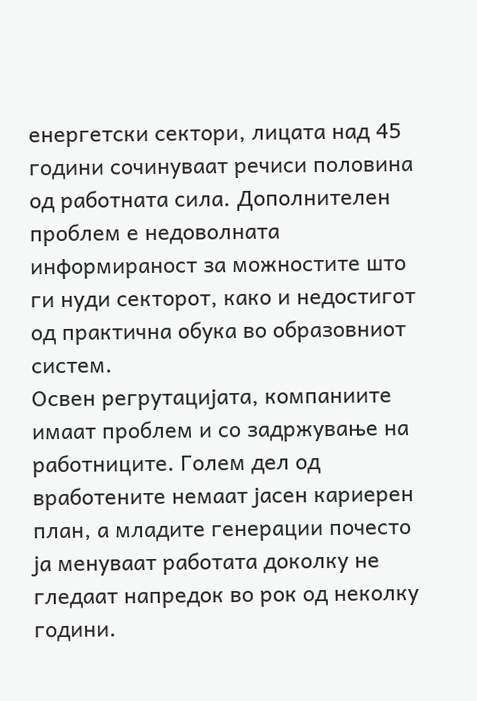енергетски сектори, лицата над 45 години сочинуваат речиси половина од работната сила. Дополнителен проблем е недоволната информираност за можностите што ги нуди секторот, како и недостигот од практична обука во образовниот систем.
Освен регрутацијата, компаниите имаат проблем и со задржување на работниците. Голем дел од вработените немаат јасен кариерен план, а младите генерации почесто ја менуваат работата доколку не гледаат напредок во рок од неколку години.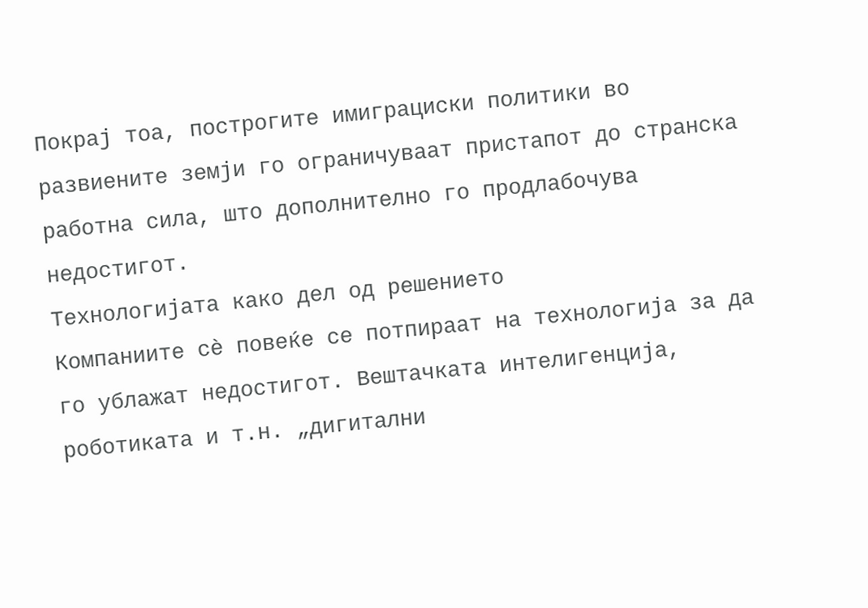Покрај тоа, построгите имиграциски политики во развиените земји го ограничуваат пристапот до странска работна сила, што дополнително го продлабочува недостигот.
Технологијата како дел од решението
Компаниите сè повеќе се потпираат на технологија за да го ублажат недостигот. Вештачката интелигенција, роботиката и т.н. „дигитални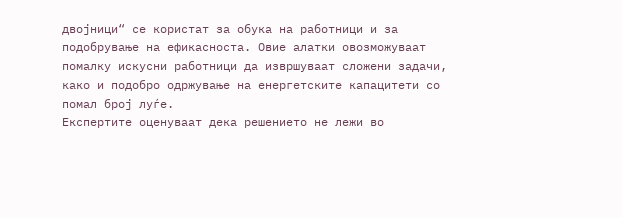двојници“ се користат за обука на работници и за подобрување на ефикасноста. Овие алатки овозможуваат помалку искусни работници да извршуваат сложени задачи, како и подобро одржување на енергетските капацитети со помал број луѓе.
Експертите оценуваат дека решението не лежи во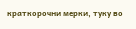краткорочни мерки, туку во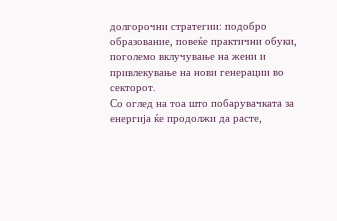долгорочни стратегии: подобро образование, повеќе практични обуки, поголемо вклучување на жени и привлекување на нови генерации во секторот.
Со оглед на тоа што побарувачката за енергија ќе продолжи да расте,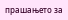прашањето за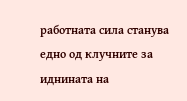работната сила станува едно од клучните за иднината на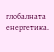глобалната енергетика.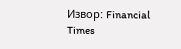Извор: Financial Times